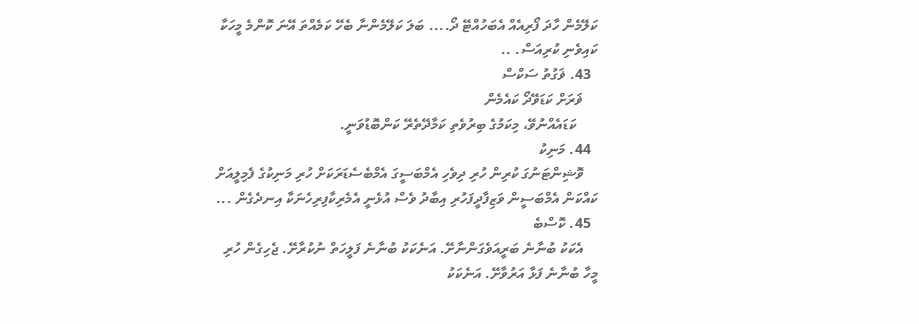ކަލޭމެން ހާދަ ފޯރިއެއް އެބަހުއްޓޭ ދޯ.... ބަލަ ކަލޭމެންނާ ބެހޭ ކަމެއްތަ އޭނަ ކޮންމެ މީހަކާ ކައިވެނި ކުރިއަސް. ..
  43. ޥަގުތު ސަކްސް
    ޥަރަށް ކަޑަވޭދޯ ކައެމެން
      ކަޑައެއްނުވޭ، މިކަމުގެ ބިރުވެތި ކަމާދޭތެރޭ ކަންބޮޑުވަނީ.
  44. މަނިކު
    ވޮޝިންޓަނުގަ ކުރިން ހުރި ދިވެހި އެމްބަސީގަ އެމްބެސެޑަރަކަށް ހުރި މަނިކުގެ ފެމިލީއަށް ކައްކަން އެމްބަސީން ވަޒިފާދީފަހުރި އިބާދު ވެސް އުޅެނީ އެމެރިކާފިރިހެނަކާ އިނދެގެން ...
  45. ކޮސްބެ
    އެކަކު ބުނާނެ ބަރީއަވެގަންނާށޭ. އަނެކަކު ބުނާނެ ފަލީހަތް ނުކުރާށޭ. ޖެހިގެން ހުރި މީހާ ބުނާނެ ފަޅާ އަރުވާށޭ. އަނެކަކު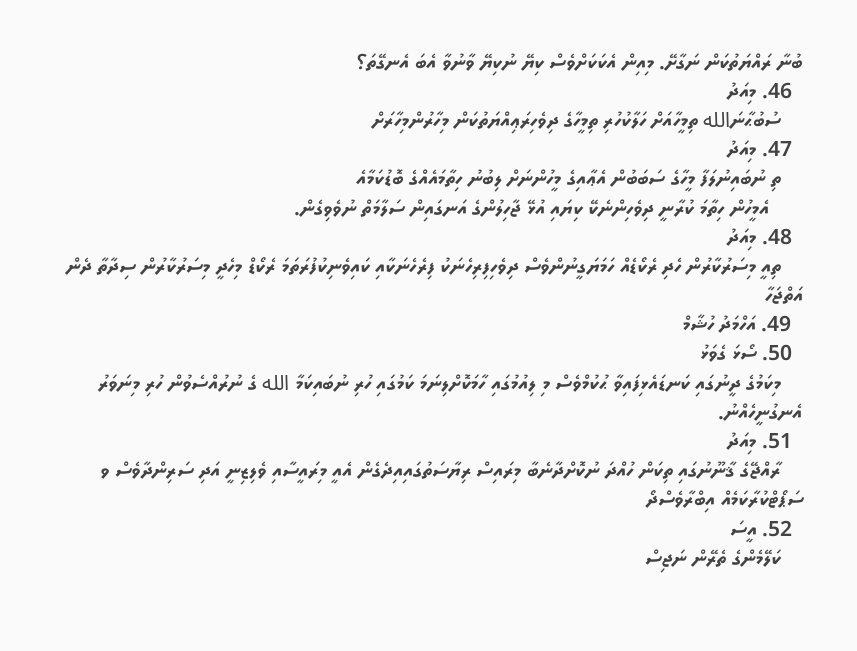ބުނާ ރައްޔަތުކަން ނަގާށޭ. މިއިން އެކަކަށްވެސް ކިޔޭ ނުކިޔޭ ވާނުވާ އެބަ އެނގޭތަ؟
  46. މިއަދު
    ސުބުޙާނަالله ތިމީހާއަށް ހަލާކުހުރި ތިމީހާގެ ދިވެހިރަޢިއްޔަތުކަން މިހާރުންމިހާރަށް
  47. މިއަދު
    ތި ނުބައިނުލަފާ މީހާގެ ސަބަބުން އެޢާއިގެ މީހުންނަށް ލިބުނު ހިތާމައެއްގެ ބޮޑުކަމާއެ
      އެމީހުން ހިތާމަ ކުރާނީ ދިވެހިންނެކޭ ކިޔައި އުޅޭ ޖާހިލުންގެ އަނގައިން ސަލާމަތް ނުވެވިގެން.
  48. މިއަދު
    ތިއީ މިސަރުކާރުން ހެދި ރެކޯޑެއް ހަމަޔަގީނުންވެސް ދިވެހިފިރިހެނަކު ފިރެހެނަކާއި ކައިވެނިކުފުރަތަމަ ރެކޯޑް މިހެދީ މިސަރުކާރުން ސިދާތާ ދެން އަތްޖަހާ
  49. އަހްމަދު ހުޝާމް
  50. ސޯޅަ ގެވަޅު
    މިކަމުގެ ދީނުގައި ކަނޑައެޅިފައިވާ ޙުކުމްވެސް މި ލިއުމުގައި ހާމަކޮށްލިނަމަ ކަމުގައި ހުރި ނުބައިކަމާ الله ގެ ނުރުއްސެވުން ހުރި މިނަވަރު އެނގުނީހެއްނު.
  51. މިއަދު
    ރާއްޖޭގެ ޤާނޫނުގައި ތިކަން ހުއްދަ ނުކޮށްދާނެބާ މިރައިސް ރިޔާސަތުގައިއިދެގެން އެއީ މިރައީސާއި ވެލިޒިނީ އަދި ސަރިންދާވެސް ވ ސަޕޯޓްކުރާކަމެއް އިބްރާވެސްދޯ
  52. އީސަ
    ކަލޭމެންގެ ތެރޭން ނަޖިސް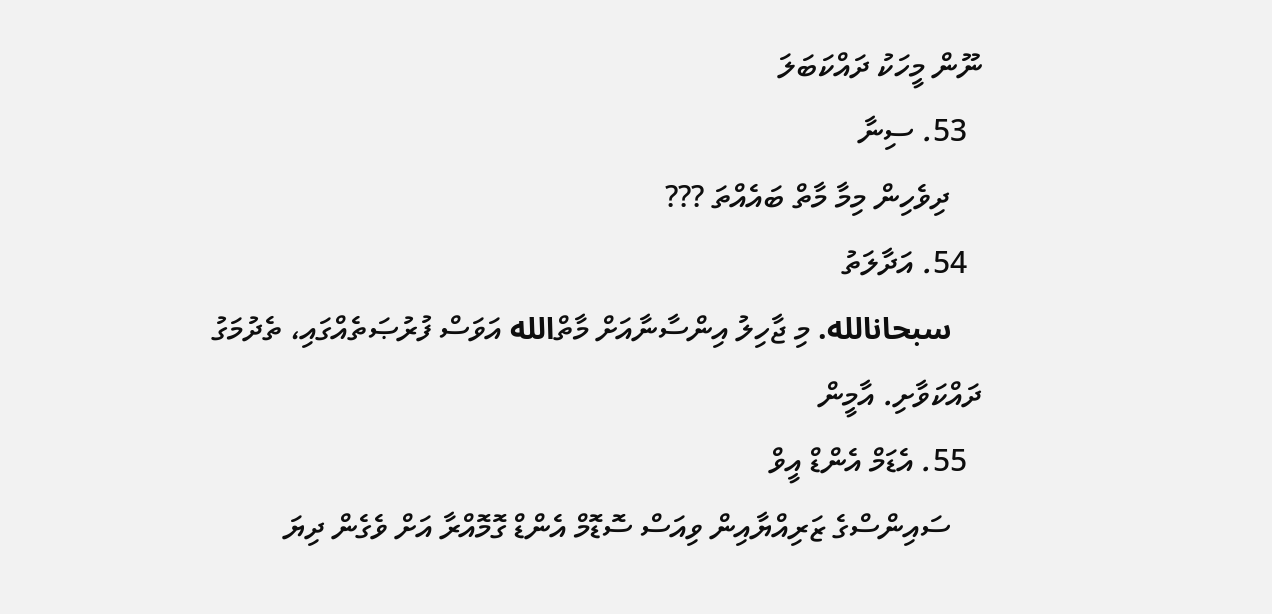ނޫން މީހަކު ދައްކަބަލަ
  53. ސިނާ
    ދިވެހިން މިމާ މާތް ބައެއްތަ ???
  54. އަދާލަތު
    سبحانالله. މި ޖާހިލު އިންސާނާއަށް މާތްالله އަވަސް ފުރުޞަތެއްގައި، ތެދުމަގު ދައްކަވާށި. އާމީން
  55. އެޑަމް އެންޑް އީވް
    ސައިންސްގެ ޒަރިއްޔާއިން ވިއަސް ސޮޑޮމް އެންޑް ގޮމޮއްރާ އަށް ވެގެން ދިޔަ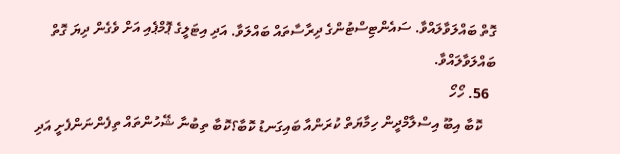ގޮތް ބައްލަވާލައްވާ. ސައެންޓިސްޓުންގެ ދިރާސާތައް ބައްލަވާ. އަދި އިޓަލީގެ ޕޮމްޕެއި އަށް ވެގެން ދިޔަ ގޮތް ބައްލަވާލައްވާ.
  56. ހޯހޯ
    ކޮބާ އިބޫ އިސްލާމްދީން ހިމާޔަތް ކުރަންއާ ބައިގަނޑު ކޮބާ؟ކޮބާ ތިބުނާ ޝޭހުންތައް ތިފެންނަންފެށީ އަދި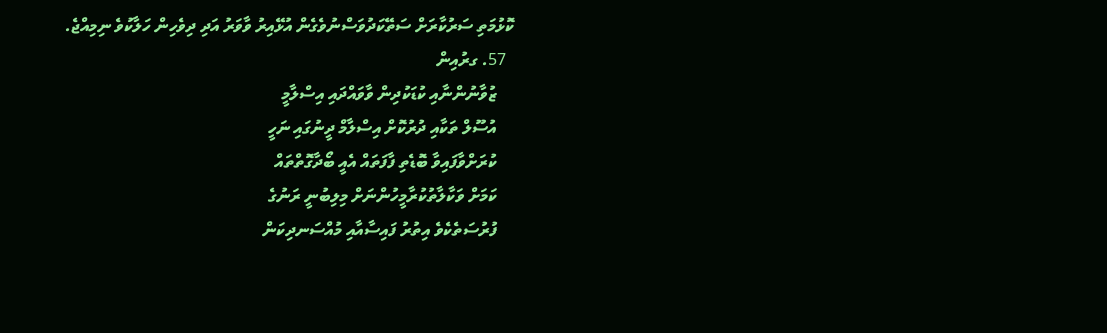ކޮޅުމަތި ސަރުކާރަށް ސަތޭކަދުވަސްނުވެގެން އުޅޭއިރު ވާވަރު އަދި ދިވެހިން ހަލާކުވެ ނިމިއްޖެ.
  57. ގރުއިން
    ޒުވާނުންނާއި ކުޑަކުދިން ވާވައްދައި އިސްލާމީ
    އުސޫލް ތަކާއި ދުރުކޮށް އިސްލާމް ދީނުގައި ނަހީ
    ކުރަށްވާފައިވާ ބޮޑެތި ފާފަތައް އެއީ ބޯދާގޮތްތައް
    ކަމަށް ވަކާލާތުކުރާމީހުންނަށް މިލިބުނީ ރަނުގެ
    ފުރުސަތެކެވެ އިތުރު ފައިސާއާއި މުއްސަނދިކަން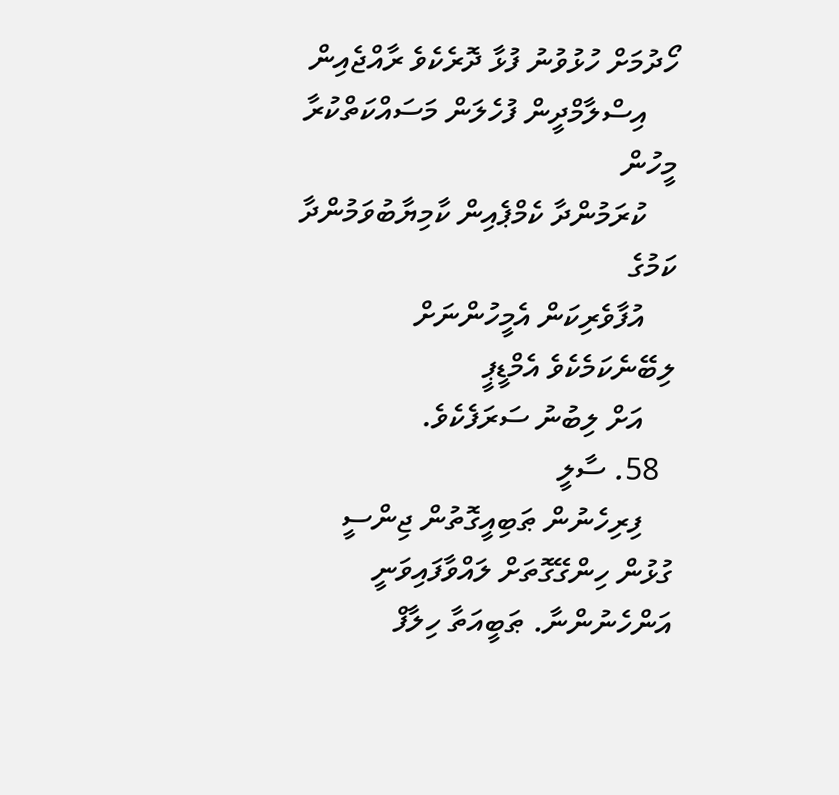ހޯދުމަށް ހުޅުވުނު ފުޅާ ދޮރެކެވެ ރާއްޖެއިން
    އިސްލާމްދީން ފުހެލަން މަސައްކަތްކުރާ މީހުން
    ކުރަމުންދާ ކެމްޕެއިން ކާމިޔާބުވަމުންދާ ކަމުގެ
    އުފާވެރިކަން އެމީހުންނަށް ލިބޭނެކަމެކެވެ އެމްޑީޕީ
    އަށް ލިބުނު ސަރަފެކެވެ.
  58. ސާލީ
    ފިރިހެނުން ޠަބިއީގޮތުން ޖިންސީ ގުޅުން ހިންގޭގޮތަށް ލައްވާފައިވަނީ އަންހެނުންނާ. ޠަބީއަތާ ހިލާފް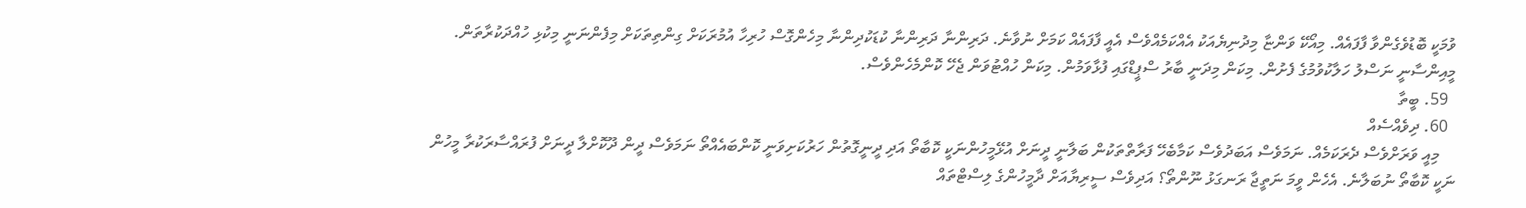ވުމަކީ ބޮޑުވެގެންވާ ފާފައެއް. މިއޯކޭ ވަންޏާ މިދުނިޔެއަކު އެއްކަމެއްވެސް އެއީ ފާފައެއް ކަމަށް ނުވާނެ. ދަރިންނާ ދަރިންނާ ކުޑަކުދިންނާ މިހެންގޮސް ހުރިހާ އުމުރަކަށް ގިންތިތަކަށް މިފެންނަނީ މިކުޅި ހުއްދަކުރާތަން. މީއިންސާނީ ނަސްލު ހަލާކުވުމުގެ ފެށުން. މިކަން މިދަނީ ބާރު ސްޕީޑްގައި ފުޅާވަމުން. މިކަން ހުއްޓުވަން ޖެހޭ ކޮންމެހެންވެސް.
  59. ބީތާ
  60. ދިވެއްސެއް
    މިއީ ވަރަށްވެސް ދެރަކަމެއް. ނަމަވެސް އަބަދުވެސް ކަމާބެހޭ ފަރާތްތަކުން ބަލާނީ ދީނަށް އުޅޭމީހުންނަކީ ކޮބާތޯ އަދި ދީނީގޮތުން ހަރުކަށިވަނީ ކޮންބައެއްތޯ ނަމަވެސް ދީން ދޫކޮށްލާ ދީނަށް ފުރައްސާރަކުރާ މީހުން ނަކީ ކޮބާތޯ ނުބަލާނެ. އެހެން ވީމަ ނަތީޖާ ރަނގަޅު ނޫންތޯ؟ އަދިވެސް ސީރިޔާއަށް ދާމީހުންގެ ލިސްޓްތައް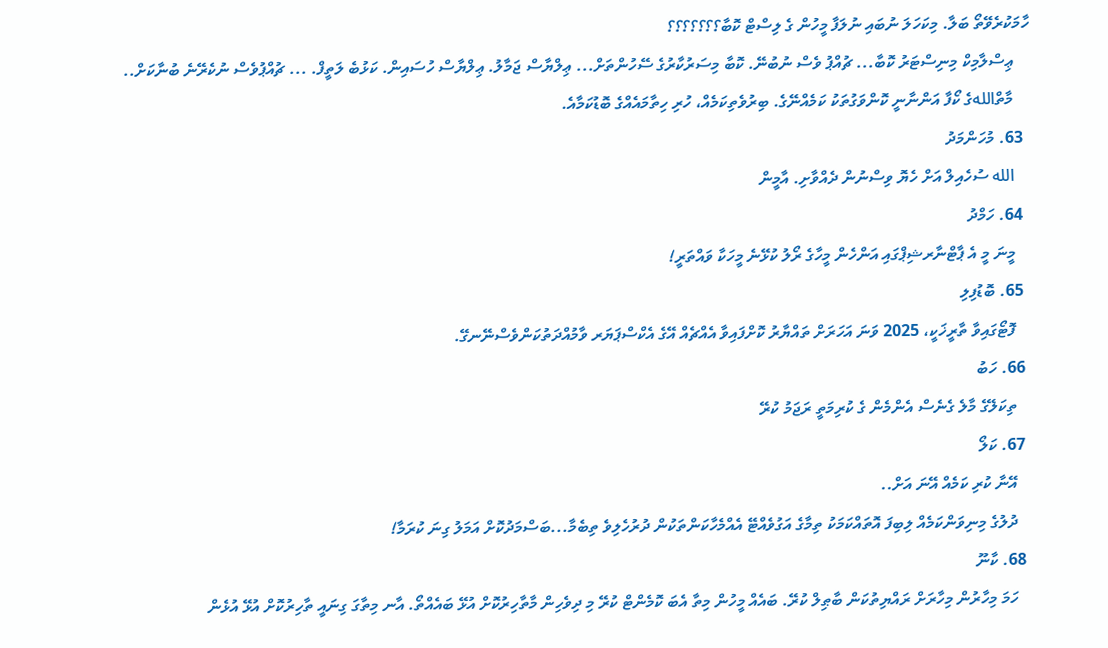ހާމަކުރެވޭތޯ ބަލާ. މިކަހަލަ ނުބައި ނުލަފާ މީހުން ގެ ލިސްޓް ކޮބާ؟؟؟؟؟؟؟
    ޢިސްލާމިކް މިނިސްޓަރު ކޮބާ... ޗުއްޕު ވެސް ނުބުނޭ. ކޮބާ މިސަރުކާރުގެ ސޭހުންތަށް... ޢިލްޔާސް ޖަމާލު. ޢިލްޔާސް ހުސައިން. ކަޅުބެ ލަތީފް. ... ޗުއްޕުވެސް ނުކެރޭނެ ބުނާކަށް..
    މާތްاللهގެ ކޯފާ އަންނާނީ ކޮންވަގުތަކު ކަމެއްނޭގެ. ބިރުވެތިކަމެއް، ހުރި ހިތާމައެއްގެ ބޮޑުކަމާއެ.
  63. މުހަންމަދު
    الله ސުހެއިލް އަށް ހެޔޮ ވިސްނުން ދެއްވާށި. އާމީން
  64. ހަމްދު
    މީނަ މީ އެ ޕާޓްނާރޝިޕްގައި އަންހެން މީހާގެ ރޯލު ކުޅޭނެ މީހަކާ ވައްތަރީ!
  65. ބޮޑުފިލި
    ފޮޓޯގައިވާ ތާރީޚަކީ، 2025 ވަނަ އަހަރަށް ތައްޔާރު ކޮށްފައިވާ އެއްޗެއް އޭގެ އެކްސްޕަޔަރ ވާމުއްދަތުކަންވެސްނޭނގޭ.
  66. ހަބު
    ތިކަލޭގެ މާލެ ގެނެސް އެންމެން ގެ ކުރިމަތީ ރަޖަމު ކުރޭ
  67. ކަލޯ
    އޭނާ ކުރި ކަމެއް އޭނަ އަށް..
    ދުލުގެ މިނިވަންކަމެއް ލިބިފަ އޮތައްކަމަކު ތިމާގެ އަގުވެއްޓޭ އެއްމެހާކަންތަކުން ދުރުހެލިވެ ތިބެމާ...ބަސްމަދުކޮށް އަމަލު ގިނަ ކުރަމާ!
  68. ކާނޫ
    ހަމަ މިހާރުން މިހާރަށް ރައްޔިތުކަން ބާޠިލް ކުރޭ. ބައެއް މީހުން މިތާ އެބަ ކޮމެންޓް ކުރޭ މި ދިވެހިން މާތާހިރުކޮށް އުޅޭ ބައެއްތޯ. އާނ މިތާގަ ގިނައީ ތާހިރުކޮށް އުޅޭ އުޅެން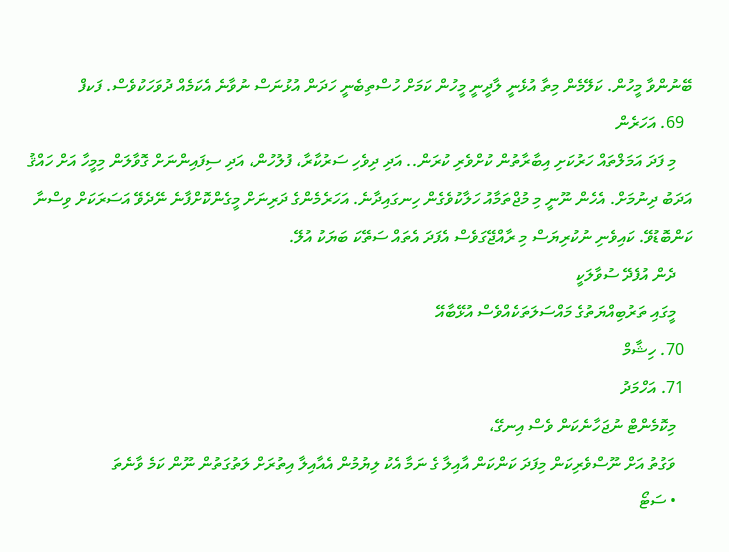ބޭނުންވާ މީހުން. ކަލޭމެން މިތާ އުޅެނީ ލާދީނީ މީހުން ކަމަށް ހުސްތިބެނީ ހަދަން އުޅުނަސް ނުވާނެ އެކަމެއް ދުވަހަކުވެސް. ފަކފް
  69. އަހަރެން
    މި ފަދަ އަމަލްތައް ހަރުކަށި އިބާރާތުން ކުށްވެރި ކުރަން.. އަދި ދިވެހި ސަރުކާރާ، ފުލުހުން، އަދި ސިފައިންނަށް ގޮވާލަން މިމީހާ އަށް ހައްޤު އަދަބު ދިނުމަށް. އެހެން ނޫނީ މި މުޖްތަމާއު ހަލާކުވެގެން ހިނގައިދާނެ. އަހަރެމެންގެ ދަރިނަށް މީގެންކޮށްފާނެ ނޭދެވޭ އަސަރަކަށް ވިސްނާ ކަންބޮޑުވޭ. ކައިވެނި ނުކުރިޔަސް މި ރާއްޖޭގަވެސް އެފަދަ އެތައް ސަތޭކަ ބަޔަކު އުލޭ.
    ދެން އުފެދޭ ސުވާލަކީ
    މީގައި ތަރުބިއްޔަތުގެ މައްސަލަތަކެއްވެސް އުޅޭބާއޭ
  70. ހިޝާމް
  71. އަހްމަދު
    މިކޮމެންޓް ނުޖަހާނެކަން ވެސް އިނގޭ،
    ވަގުތު އަށް ނޫސްވެރިކަން މިފަދަ ކަންކަން އާއިލާ ގެ ނަމާ އެކު ލިޔުމުން އެއާއިލާ އިތުރަށް ލަތުގަތުން ނޫން ކަމެ ވާނެތަ
    • ސަޓޯ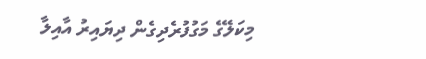މިކަލޭގެ މަގުފުރެދިގެން ދިޔައިރު އާއިލާ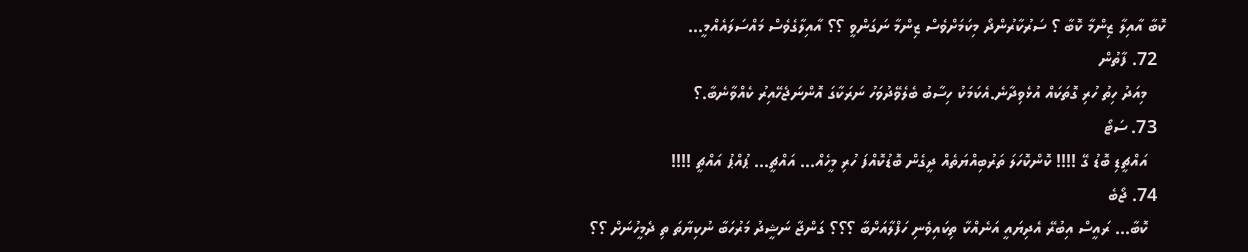ކޮބާ އާއިލާ ޒިންމާ ކޮބާ ؟ ސަރުކާރުންދޯ މިކަމަށްވެސް ޒިންމާ ނަގަންވީ ؟؟ އާއިލާގެވެސް މައްސަލައެއްމީ...
  72. ފާތުން
    މިއަދު ހިތު ހުރި ގޮތަކައް އުޅެވިދާނެ.އެކަމަކު ހިސާބު ބެލެވޭދުވަހު ނަރަކާގަ އޮންނަޖެހޭއިރު ކެއްވާނެބާ.؟
  73. ސަޓޯ
    އައްޗީޑި ބޮޑު ގޭ !!!! ކޮންކޮހަލަ ތަރުބިއްޔަތެއް ދީގެން ބޮޑުކޮއްފަ ހުރި މީހެއް... އައްޗީ... ޕުއްޕު އައްޗީ !!!!
  74. ޖޯބެ
    ކޮބާ... ރައީސް އިބުރޭ އެދިޔައީ އަނެއްކާ ތިކައިވެނި ހަފްލާއަށްބާ ؟؟؟ ގަންޖާ ނަޝީދު މަރުހަބާ ނުކިޔާތަ ތި ދެމީހުނަށް ؟؟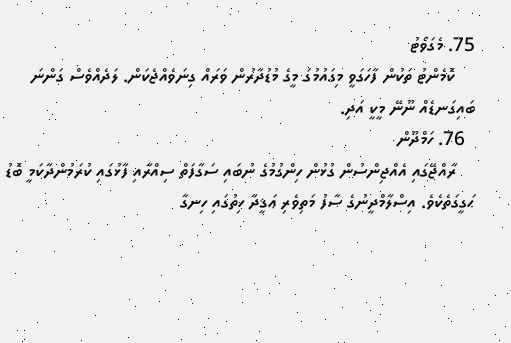75. މެގަވޯޓު
    ކޮމެންޓު ތަކުން ފާހަގަވީ މިގައުމުގަ މީގެ މުޑުދާރުން ވަރައް ގިނަވެއްޖެކަން. ލަދެއްވެސް ގަންނަ ބައިގަނޑެއް ނޫނޭ މީކީ އަދި.
  76. ހަމްދޫން
    ރާއްޖޭގައި އެއްޖިންސުން ގުޅުން ހިންގުމުގެ ނުބައި ސަގާފަތް ސިއްރާއި ފާޅުގައި ކުރަމުންދާކަމީ ބޮޑު ޙަގީގަތެކެވެ. އިސްލާމްދީނުގެ ސާފު މަތިވެރި ޢަޤީދާ ހިތުގައި ހިނގާ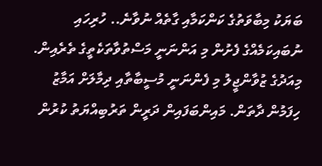ބަޔަކު މިބާވަތުގެ ކަންކަމާއި ގާތެއް ނުވާނެ.. ހުރިހައި ނުބައިކަމެއްގެ ފެށުން މި އަންނަނީ މަސްތުވާތަކެތީގެ ތެރެއިން. މިއަދުގެ ޒުވާންޖީލު މި ފެންނަނީ މުސީބާތާއި ދިމާލަށް އަމާޒު ހިފަމުން ދާތަން. މައިންބަފައިން ދަރީން ތަރުބިއްޔަތު ކުރުން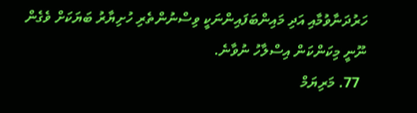ހަރުދަނާވުމާއި އަދި މައިންބަފައިންނަކީ ވިސްނުންތެރި ހުށިޔާރު ބަޔަކަށް ވެގެން ނޫނީ މިކަންކަން އިސްލާހު ނުވާނެ.
  77. މަރިޔަމް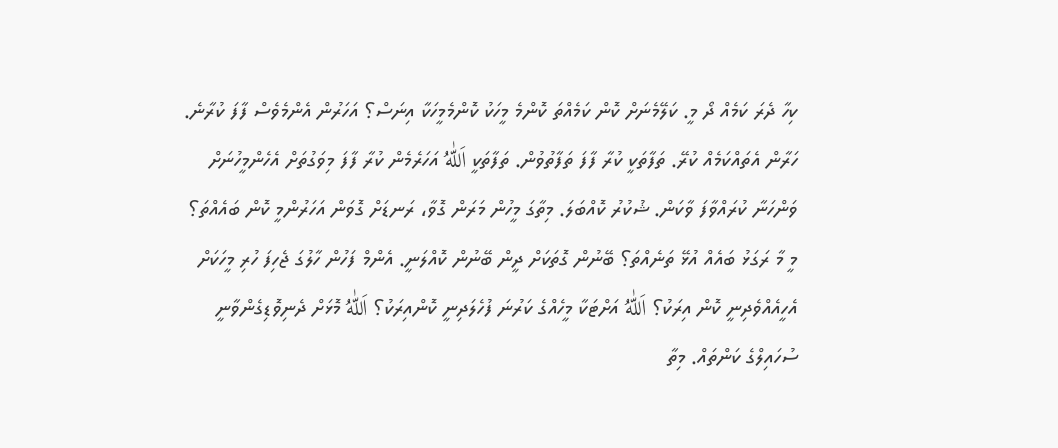ކިހާ ދެރަ ކަމެއް ދޯ މީ. ކަލޭމެނަށް ކޮން ކަމެއްތަ ކޮންމެ މީހަކު ކޮންމެމީހަކާ އިނަސް؟ އަހަރުން އެންމެވެސް ފާފަ ކުރާނެ. ހަރާން އެތައްކަމެއް ކުރޭ. ތަފާތަކީ ކުރާ ފާފަ ތަފާތުވުން. ތަފާތަކީ اَللّٰهُ އަހަރެމެން ކުރާ ފާފަ މިވަގުތަށް އެހެންމީހުނަށް ވަންހަނާ ކުރައްވާފަ ވާކަން. ޝުކުރު ކޮއްބަލަ. މިތާގަ މީހުން މަރަން ގޮވާ، ރަނޑަށް ގޮވަން އަހަރުންމީ ކޮން ބައެއްތަ؟ މީ މާ ރަގަޅު ބައެއް އުޅޭ ތަނެއްތަ؟ ބޭނުން ގޮތަކަށް ދީން ބޭނުން ކޮއްލަނީ. އެންމް ފަހުން ހާލުގަ ޖެހިފަ ހުރި މީހަކަށް އެހީއެއްވެދިނީ ކޮން އިރަކު؟ اَللّٰهُ އަށްޓަކާ މީހެއްގެ ކަރުނަ ފުހެލަދިނީ ކޮންއިރަކު؟ اَللّٰهُ މޮޅަށް ދެނިވޮޑިގެންވާނީ ސުހައިލްގެ ކަންތައް. މިތާ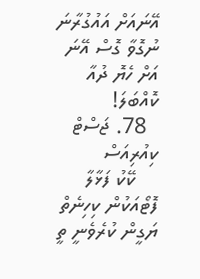އޭނައަށް އައުގުރާނަ ނުގޮވާ ގޮސް އޭނަ އަށް ހެޔޮ ދުއާ ކޮއްބަލަ!
  78. ޖަސްޓް ކިއުރިއަސް
    ކޭކު ފަޅާލާ ފޮޓޯއަކުން ކިހިނެތް ޔަގީން ކުރެވެނީ ތީ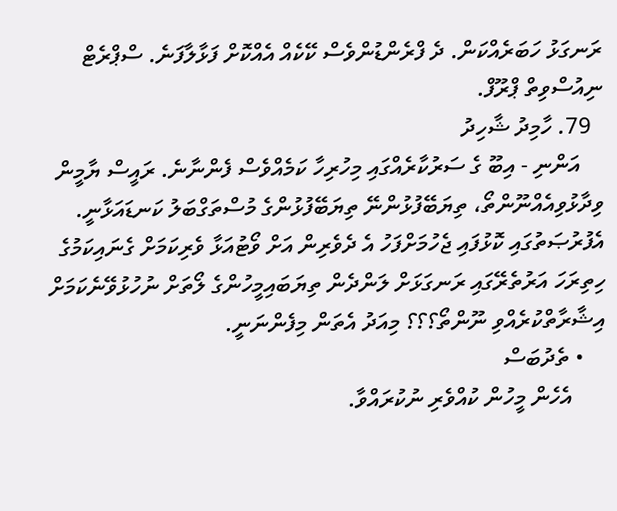ރަނގަޅު ހަބަރެއްކަން. ދެ ފްރެންޑުންވެސް ކޭކެއް އެއްކޮށް ފަޅާލާފަނެ. ސްޕްރެޓް ނިއުސްވިތް ޕްރޫފް.
  79. ހާމިދު ޝާހިދު
    އަންނި - އިބޫ ގެ ސަރުކާރެއްގައި މިހުރިހާ ކަމެއްވެސް ފެންނާނެ. ރައީސް ޔާމީން ވިދާޅުވިއެއްނޫންތޯ، ތިޔަބޭފުޅުންނޭ ތިޔަބޭފުޅުންގެ މުސްތަގްބަލު ކަނޑައަޅާނީ. އެފުރުޞަތުގައި ކޮޅުފައި ޖެހުމަށްފަހު އެ ދެވެރިން އަށް ވޯޓުއަޅާ ވެރިކަމަށް ގެނައިކަމުގެ ހިތިރަހަ އަރުތެރޭގައި ރަނގަޅަށް ލަންދެން ތިޔަބައިމީހުންގެ ލޯތަށް ނުހުޅުވޭނެކަމަށް އިޝާރާތްކުރެއްވި ނޫންތޯ؟؟؟ މިއަދު އެތަން މިފެންނަނީ.
    • ތެދުބަސް
      އެހެން މީހުން ކުއްވެރި ނުކުރައްވާ.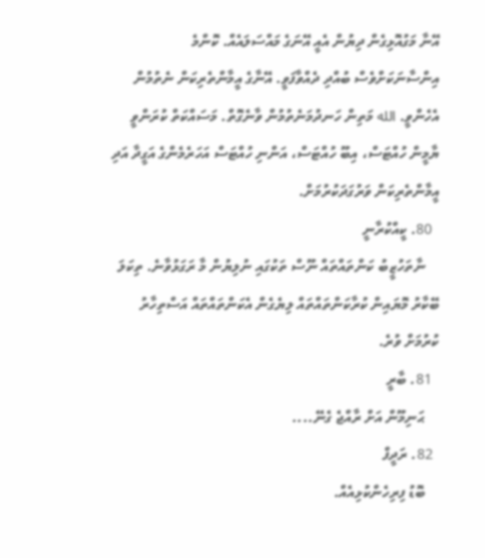އޭނާ މަގުއޮޅިގެން ދިޔުން އެއީ އޭނަގެ މައްސަލައެއް. ކޮންމެ އިންސާނަކަށްވެސް ބުއްދި ދެއްވާފަވީ. އޭނާގެ އީމާންތެރިކަން ނެތުމުން އެހެންވީ. الله މަތިން ހަނދުމަނެތުމުން ވާނެގޮތް. މަސައްކަތް ކުރަންވީ ޔާމީން ހުއްޓަސް، އިބޫ ހުއްޓަސް، އަންނި ހުއްޓަސް އަހަރެމެންގެ އަގީދާ އަދި އީމާންތެރިކަން ވަރުގަދަކުރުމަށް.
  80. ކީއްކުރާނީ
    ނާތަހުޒީބު ކަންތައްތައް ނޫސް ތަކުގައި ނުލިޔުން މާ ރަގަޅުވާނެ. ތިކަލަ ބޭކާރު މޮޔައިން ކުރާކަންތައްތައް ލިޔެގެން އެކަންތައްތައް އަސްތިހާރު ކުރުމަށް ވުރެ.
  81. ބާރީ
    ޙަނިމޫން އަށް ރާއްޖެ ގެނޭ....
  82. ރަދީފް
    ބޮޑު ފިރިހެންކުޅިއެއް.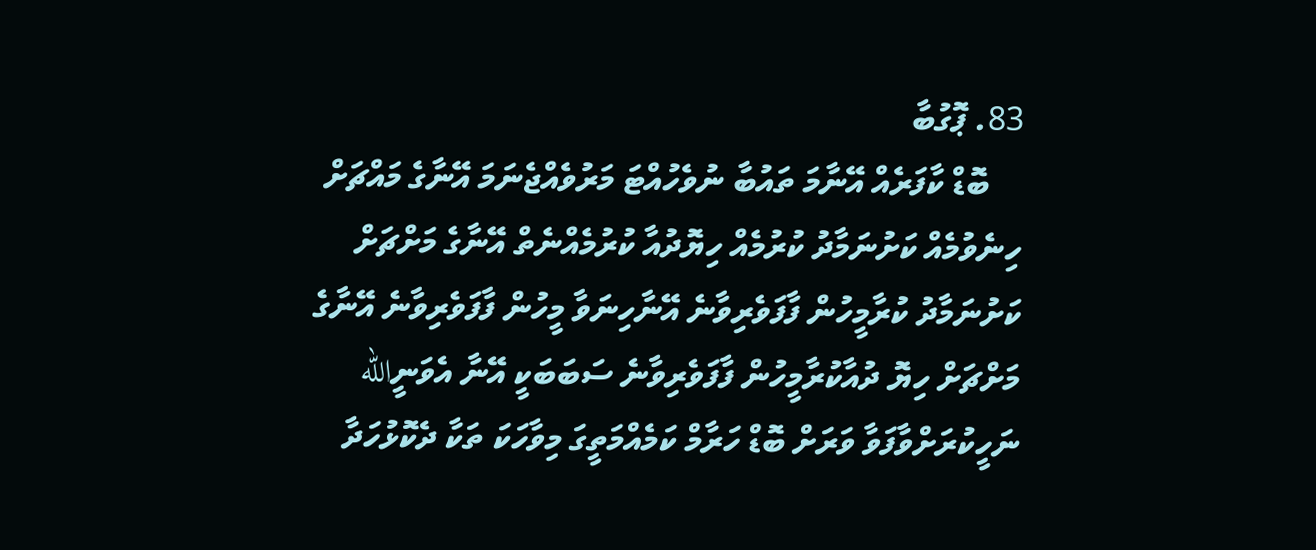83. ޕޮގުބާ
    ބޮޑް ކާފަރެއް އޭނާމަ ތައުބާ ނުވެހުއްޓަ މަރުވެއްޖެނަމަ އޭނާގެ މައްޗަށް ހިނެވުމެއް ކަށުނަމާދު ކުރުމެއް ހިޔޮދުއާ ކުރުމެއްނެތް އޭނާގެ މަށްޗަށް ކަށުނަމާދު ކުރާމީހުން ފާފަވެރިވާނެ އޭނާހިނަވާ މީހުން ފާފަވެރިވާނެ އޭނާގެ މަށްޗަށް ހިޔޮ ދުއާކުރާމީހުން ފާފަވެރިވާނެ ސަބަބަކީ އޭނާ އެވަނީالله ނަހީކުރަށްވާފަވާ ވަރަށް ބޮޑް ހަރާމް ކަމެއްމަތީގަ މިވާހަކަ ތަކާ ދެކޮޅުހަދާ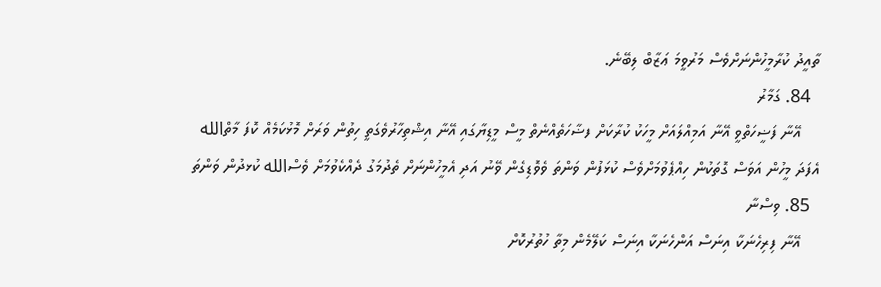ތާއީދު ކުރާމީހުންނަށްވެސް މަރުވީމަ ޢަޒާބް ލިބޭނެ.
  84. ގަމާރު
    އޭނާ ފަޟީހަތްވީ އޭނާ އަމިއްލައަށް މީހަކު ކުރާކަށް ފޟާހަތެއްނެތް މީސް މީޑިޔާގައި އޭނާ އިޝްތިހާރުވެގަތީ ހިތުން ވަރަށް މޮޅުކަމެއް ކޮފަ މާތްالله އެފަދަ މީހުން އަވަސް ގޮތަކުން ހިއްޕެވުމަށްވެސް ކުޅަފުން ވަންތަ ވެވޮޑިގެން ވޭނު އަދި އެމީހުންނަށް ތެދުމަގު ދެއްކެވުމަށް ވެސްالله ކުޅދުން ވަންތަ
  85. ވިސްނާ
    އޭނާ ފިރިހެނަކާ އިނަސް އަންހެނަކާ އިނަސް ކަލޭމެން މިތާ ހުތުރުކޮށް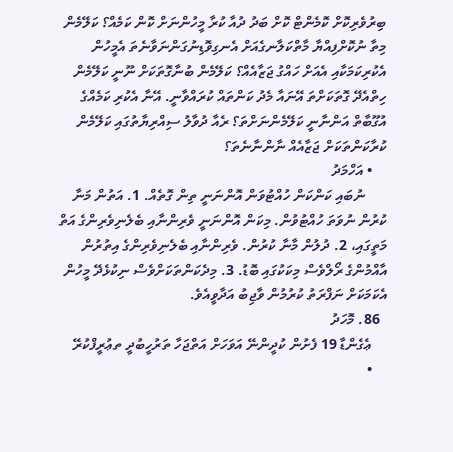ބިރުވެރިކޮށް ކޮމެންޓް ކޮށް ބަދު ދުއާ ކުރާ މީހުންނަށް ކޮން ކަމެއް؟ ކަލޭމެން މިތާ ނުކޮށްފިއްޔާ މާތްކަލާނގެއަށް އެނގިވޮޑިނުގަންނަވާނެތަ އެމީހުން އެކުރިކަމަކާއި އެއަށް ހައްގު ޖަޒާއެއް؟ ކަލޭމެން ބުނާގޮތަކަށް ނޫނީ ކަލޭމެން ހިތްއެދޭ ގޮތަކަށްތަ އޭނައާ މެދު ކަންތައް ކުރައްވާނީ. އޭނާ އެކުރި ކަމެއްގެ އުގޫބާތް އަންނާނީ ކަލޭމެންނަށްތަ؟ ރެއާ ދުވާލު ސިއްރިޔާތުގައި ކަލޭމެން ކުރާކަންތަކަށް ޖަޒާއެއް ނާންނާނެތަ؟
    • އަހްމަދު
      ނުބައި ކަންކަން ހުއްޓުވަން އޮންނަނީ ތިން ގޮތެއް. 1. އަތުން މަނާ ކުރުން ނުވަތަ ހުއްޓުވުން. މިކަން އޮންނަނީ ވެރިންނާއި ބެލެނިވެރިންގެ އަތް މަތީގައި، 2. ދުލުން މާނާ ކުރުން. ވެރިންނާއި ބެލެނިވެރިންގެ އިތުރުން އާއްމުންގެ ރޯލްވެސް މިކަކުގައި ބޮޑު. 3. މިދެކަންތަކަށްވެސް ނިކުޅެދޭ މީހުން އެކަމަކަށް ނަފްރަތު ކުރުމުން ވާޖިބު އަދާވީއެވެ.
  86. މޮހަދު
    ޢެގެންޑާ 19 ފެށުން ކުދީންނޭ އަވަހަށް އަތްޖަހާ ތަރުހީބުދީ ތޢުރީފްކުރޭ
    •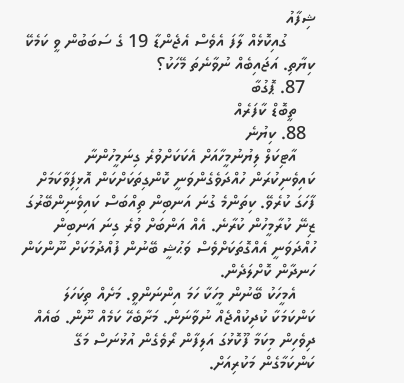ޝިފާއު
      ގުއިކޮޅެއް ލާފަ އެވެސް އެޖެންޑާ 19 ގެ ސަބަބުން ވީ ކަމެކޭ ކިޔާތި. އަޖައިބެއް ނުވާނެތަ މޭހަކު؟
  87. ޕޮގުބާ
    ތީބޮޑް ކާފަރެއް
  88. ކިޔުނެ
    އާޓިކަލް ލިޔުނުމީހާއަށް އެކަކަށްވުރެ ގިނަމީހުންނާ ކައިވެނިކުރަން ހުއްދަވެގެންވަނީ ކޮންގިތަކަށްކަން އޮޅިފަިވާކަމަށް ފާހަގަ ކުރެވޭ. ކިތަންމެ ގުނަ އަނބިން ތިއްބަސް ކައިވެނިންބޭރުގަ ޒިނޭ ކުރާމީހުން ކުރާނެ. އެއް އަންބަށް ވުރެ ގިނަ އަނބިން ހުއްދަވަނީ އެއްގޮތަކަށްވެސް ވަޙުޝީ ބޭނުން ފުއްދުމަކަށް ނޫންކަން ހަނދާން ކޮށްލަދެން.
    އެމީހަކު ބޭނުން މީހަކާ ހަމަ އިންނަންވީ. މަށެއް ތިކަހަލަ ކަންކަމަކާ ކުދިކުއްޖެއް ނުވާނަން. މަށާބެހޭ ކަމެއް ނޫން. ބައެއް ދިވެހިން މިކަމާ ފޫކޮޅުގަ އަލިފާން ރޯވެގެން އުޅުނަސް މަގޭ ކަންކަމާގެން މަކުރިއަށް.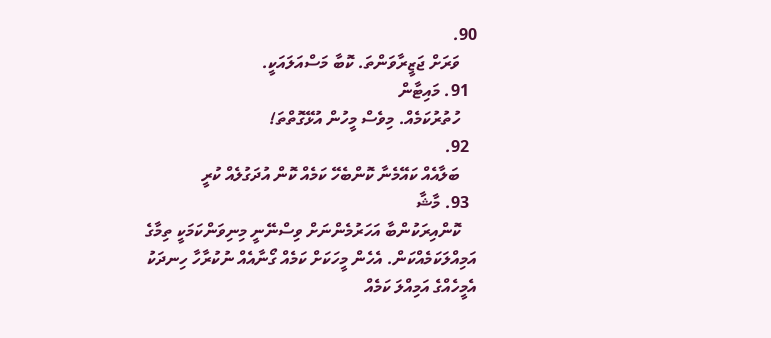90.
    ވަރަށް ޖަޒީރާވަންތަ. ކޮބާ މަސްއަލައަކީ.
  91. މައިޓާން
    ހުތުރުކަމެއް. މިވެސް މީހުން އުޅޭގޮތްތަ!
  92.
    ބަލާއެއް ކައޭމެނާ ކޮންބެހޭ ކަމެއް ކޮން އުދަގުލެއް ކުރީ
  93. މާޝާ
    ކޮންއިރަކުންބާ އަހަރުމެންނަށް ވިސްނޭނީ މިނިވަންކަމަކީ ތިމާގެ އަމިއްލަކަމެއްކަން. އެހެން މީހަކަށް ކަމެއް ގޯނާއެއް ނުކުރާހާ ހިނދަކު އެމީހެއްގެ އަމިއްލަ ކަމެއް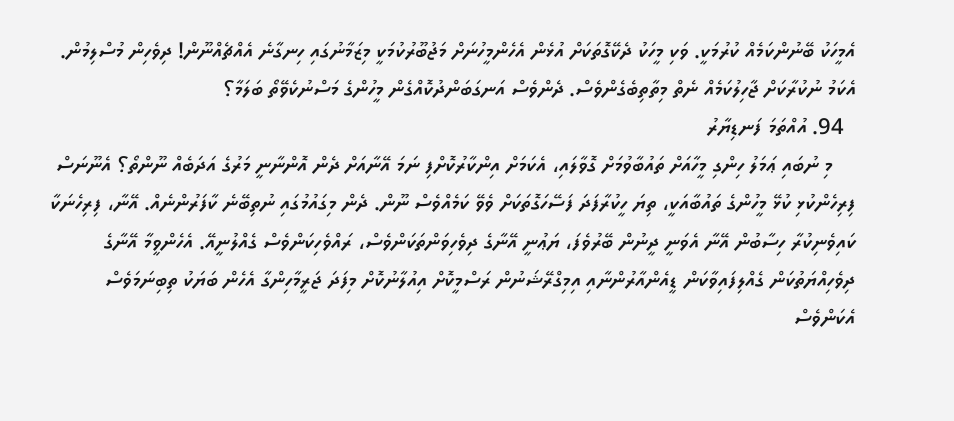އެމީހަކު ބޭނުންކަމެއް ކުރުމަކީ. ވަކި މީހަކު ދެކޭގޮތަކަށް އުޅެން އެހެންމީހުނަށް މަޖުބޫރުކުމަކީ މިޒަމާނުގައި ހިނގާނެ އެއްޗެއްނޫން! ދިވެހިން މުސްލިމުން. އެކަމު ނުކުރާކަށް ޖާހިލުކަމެއް ނެތް މިތާތިބެގެންވެސް. ދެންވެސް އަނގަބަންދުކޮއްގެން މީހުންގެ މަސްނުކެވޭތޯ ބަލަމާ؟
  94. އުއްތަމަ ފަނޑިޔާރު
    މި ނުބައި ޢަމަލު ހިންގި މީހާއަށް ތައުބާވުމަށް ގޮވާލައި، އެކަމަށް އިންކާރުކޮށްފި ނަމަ އޭނާއަށް ދެން އޮންނާނީ މަރުގެ އަދަބެއް ނޫންތޯ؟ އެނޫނަސް ފިރިހެންކުޅި ކުޅޭ މީހުންގެ ތައުބާއަކީ، ތިޔަ ހީކުރާފަދަ ފަސޭހަގޮތަކަށް ވެވޭ ކަމެއްވެސް ނޫން. ދެން މިގައުމުގައި ނުތިބޭނެ ކާފަރުންނެއް. އޭނާ، ފިރިހެނަކާ ކައިވެނިކުރާ ހިސާބުން އޭނާ އެވަނީ ދީނުން ބޭރުވެފަ، ޔަޢުނީ އޭނާގެ ދިވެހިވަންތަކަންވެސް، ރައްވެހިކަންވެސް ގެއްލުނީއޭ. އެހެންވީމާ އޭނާގެ ދިވެހިއްޔަތުކަން ގެއްލިފައިވާކަން ޑީއެންއާރުންނާއި އިމިގްރޭޝަނުން ރަސްމީކޮށް އިއުލާނުކޮށް މިފަދަ ޖަރީމާހިންގާ އެހެން ބަޔަކު ތިބިނަމަވެސް އެކަންވެސް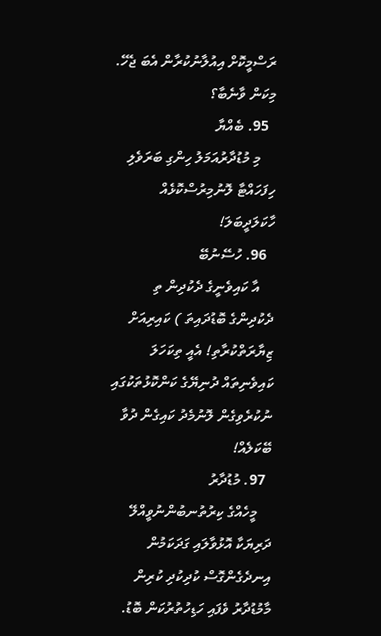ރަސްމީކޮށް އިއުލާނުކުރާން އެބަ ޖެހޭ. މިކަން ވާނެބާ؟
  95. ބެއްޔާ
    މި މުޑުދާރުއަމަލު ހިންގި ބަރަވެލި ހިފަހައްޓާ ލޮނުމިރުސްކޮޅެއް ހާކަލަދީބަލަ!
  96. ހުސޭނުބޭ
    އާ ކައިވެނީގެ ދެކުދިން ތި ދެކުދިންގެ ބޮޑުދައިތަ ) ކައިރިއަށް ޒިޔާރަތްކުރާތި! އެއީ ތިކަހަލަ ކައިވެނިތައް ދުނިޔޭގެ ކަންކޮޅުތަކުގައި ނުކުރެވިގެން ލޮނުމެދު ކައިގެން ދުވާ ބޭކަލެއް!
  97. މުޑުދާރު
    މީހެއްގެ ކިރުތުނބުންނުވީއްލޭ ދަރިޔަކާ އޮޅުވާލައި ގަދަކަމުން އިނދެގެންގޮސް ކުދިކުދި ކުރިން މާމުޑުދާރު ވެފައި ހަޑިހުތުރުކަން ބޮޑު.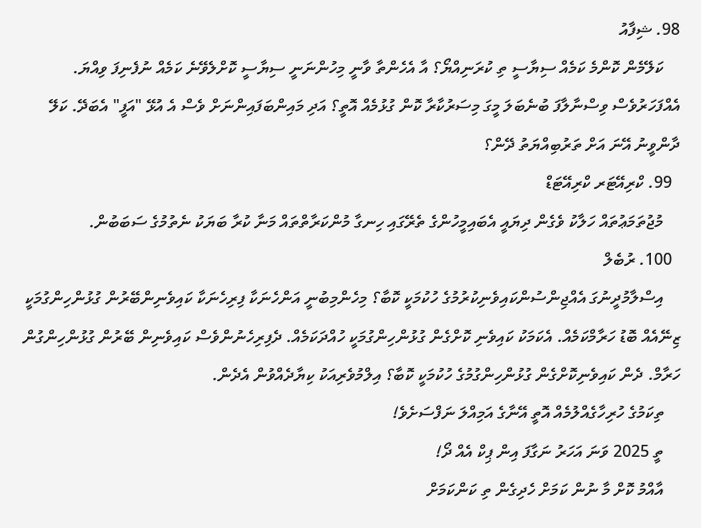98. ޝިފާއު
    ކަލޭމެން ކޮންމެ ކަމެއް ސިޔާސީ ތި ކުރަނިއްޔޯ؟ އާ އެހެންތާ ވާނީ މިހުންނަނީ ސިޔާސީ ކޮށްލެވޭނެ ކަމެއް ނުފެނިފަ ވިއްޔަ. އެއްފަހަރުވެސް ވިސްނާލާފަ ބުނެބަލަ މީގަ މިސަރުކާރާ ކޮން ގުޅުމެއް އޮތީ؟ އަދި މައިންބަފައިންނަށް ވެސް އެ އުޅޭ "އަފީ" އެބަދޭ. ކަލޭ ދާންވީނު އޭނަ އަށް ތަރުބިއްޔަތު ދޭން؟
  99. ކްރިއޭޓަރ ކްރިއޭޓަޑް
    މުޖުތަމަޢުތައް ހަލާކު ވެގެން ދިޔައީ އެބައިމީހުންގެ ތެރޭގައި ހިނގާ މުންކަރާތްތައް މަނާ ކުރާ ބަޔަކު ނެތުމުގެ ސަބަބުން.
  100. ރުބެލް
    އިސްލާމުދީނުގަ އެއްޖިންސުންކައިވެނިކުރުމުގެ ހުކުމަކީ ކޮބާ؟ މިހެންމިބުނީ އަންހެނަކާ ފިރިހެނަކާ ކައިވެނިންބޭރުން ގުޅުންހިންގުމަކީ ޒިނޭއެއް ބޮޑު ހަރާމްކަމެއް. އެކަމަކު ކައިވެނި ކޮށްގެން ގުޅުންހިންގުމަކީ ހުއްދަކަމެއް. ދެފިރިހެނުންވެސް ކައިވެނިން ބޭރުން ގުޅުންހިންގުން ހަރާމް. ދެން ކައިވެނިކޮށްގެން ގުޅުންހިންގުމުގެ ހުކުމަކީ ކޮބާ؟ އިލްމުވެރިއަކު ކިޔާދެއްވުން އެދެން.
    ތިކަމުގެ ހުރިހާގެއްލުމެއް އޮތީ އޭނާގެ އަމިއްލަ ނަފްސަށެވެ!
    ތީ 2025 ވަނަ އަހަރު ނަގާފަ އިން ޕިކް އެއް ދޯ!
    އާއްމު ކޮށް މާ ނުން ކަމަށް ހެދިގެން ތި ކަންކަމަށް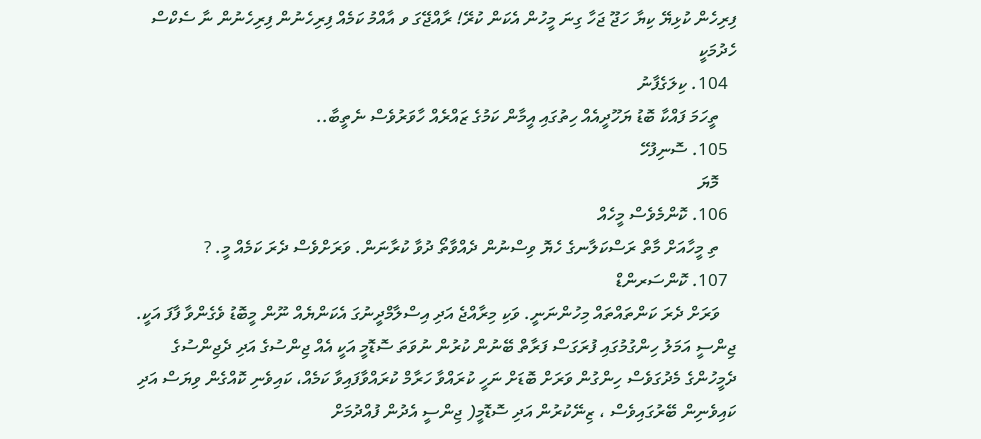ފިރިހެން ކުޅިޔޭ ކިޔާ ހަޖޫ ޖަހާ ގިނަ މީހުން އެކަން ކުރޭ! ރާއްޖޭގަ ވ އާއްމު ކަމެއް ފިރިހެނުން ފިރިހެނުން ނާ ސެކްސް ހެދުމަކީ
  104. ކިލަގެފާނު
    ތީހަމަ ފައްކާ ބޮޑު ޔަހޫދީއެއް ހިތުގައި އީމާން ކަމުގެ ޒައްރެއް ހާވަރުވެސް ނެތީބާ..
  105. ސޮނިފުހޭ
    މޮޔަ
  106. ކޮންމެވެސް މީހެއް
    ތި މީހާއަށް މާތް ރަސްކަލާނގެ ހެޔޮ ވިސްނުން ދެއްވާތޯ ދުވާ ކުރާނަން. ވަރަށްވެސް ދެރަ ކަމެއް މީ. ?
  107. ކޮންސަރންޑް
    ވަރަށް ދެރަ ކަންތައްތައް މިހުންނަނީ. ވަކި މިރާއްޖެ އަދި އިސްލާމްދީނުގަ އެކަންޔެއް ނޫން މީބޮޑު ވެގެންވާ ފާފަ އަކީ. ޖިންސީ އަމަލު ހިންގުމުގައި ފުރަގަސް ފަރާތް ބޭނުން ކުރުން ނުވަތަ ސޮޑޮމީ އަކީ އެއް ޖިންސުގެ އަދި ދެޖިންސުގެ ދެމީހުންގެ މެދުގަވެސް ހިންގުން ވަރަށް ބޮޑަށް ނަހީ ކުރައްވާ ހަރާމް ކުރައްވާފައިވާ ކަމެއް، ކައިވެނި ކޮއްގެން ވިޔަސް އަދި ކައިވެނިން ބޭރުގައިވެސް ، ޒިނޭކުރުން އަދި ސޮޑޮމީ( ޖިންސީ އެދުން ފުއްދުމަށް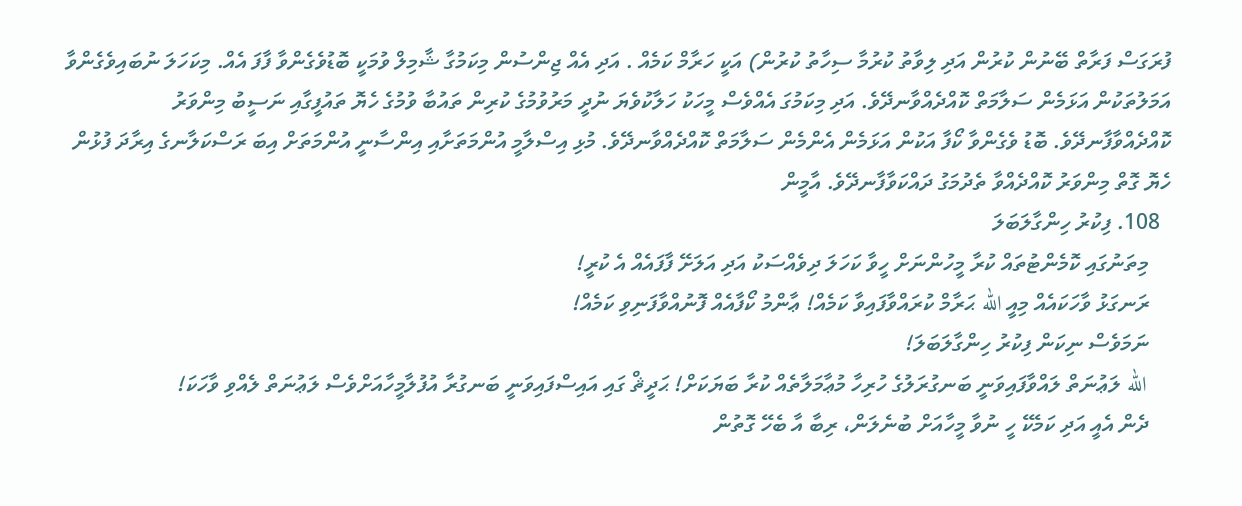ފުރަގަސް ފަރާތް ބޭނުން ކުރުން އަދި ލިވާތު ކުރުމާ ސިހާތު ކުރުން) އަކީ ހަރާމް ކަމެއް . އަދި އެއް ޖިންސުން މިކަމުގާ ޝާމިލް ވުމަކީ ބޮޑުވެގެންވާ ފާފަ އެއް. މިކަހަލަ ނުބައިވެގެންވާ އަމަލުތަކުން އަޅަމެން ސަލާމަތް ކޮއްދެއްވާނދޭވެ. އަދި މިކަމުގަ އެއްވެސް މީހަކު ހަލާކުވެޔަ ނުދީ މަރުވުމުގެ ކުރިން ތައުބާ ވުމުގެ ހެޔޮ ތައުފީގާއި ނަސީބު މިންވަރު ކޮއްދެއްވާފާނދޭވެ. ބޮޑު ވެގެންވާ ކޯފާ އަކުން އަޅަމެން އެންމެން ސަލާމަތް ކޮއްދެއްވާނދޭވެ. މުޅި އިސްލާމީ އުންމަތަށާއި އިންސާނީ އުންމަތަށް އިބަ ރަސްކަލާނގެ އިރާދަ ފުޅުން ހެޔޮ ގޮތް މިންވަރު ކޮއްދެއްވާ ތެދުމަގު ދައްކަވާފާނދޭވެ. އާމީން
  108. ފިކުރު ހިންގާލަބަލަ
    މިތަނުގައި ކޮމެންޓުތައް ކުރާ މީހުންނަށް ހީވާ ކަހަލަ ދިވެއްސަކު އަދި އަލަށޭ ފާފައެއް އެ ކުރީ!
    ރަނގަޅު ވާހަކައެއް މިއީ الله ޙަރާމް ކުރައްވާފައިވާ ކަމެއް! ޢާންމު ކޯފާއެއް ފޮނުއްވާފަނިވި ކަމެއް!
    ނަމަވެސް ނިކަން ފިކުރު ހިންގާލަބަލަ!
    الله ލަޢުނަތް ލައްވާފައިވަނީ ބަނގުރަލުގެ ހުރިހާ މުޢާމަލާތެއް ކުރާ ބަޔަކަށް! ޙަދީޘް ގައި އައިސްފައިވަނީ ބަނގުރާ އުފުލާމީހާއަށްވެސް ލަޢުނަތް ލެއްވި ވާހަކަ!
    ދެން އެއީ އަދި ކަމެކޭ ހީ ނުވާ މީހާއަށް ބުނެލަން، ރިބާ އާ ބެހޭ ގޮތުން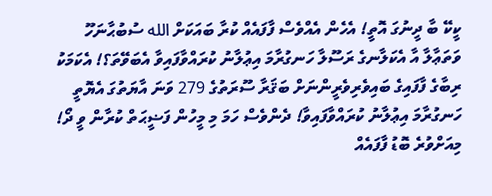ކީކޭ ބާ ދީނުގަ އޮތީ! އެހެން އެއްވެސް ފާފައެއް ކުރާ ބައަކަށް الله ސުބުޙާނަހޫ ވަތަޢާލާ އާ އެކަލާނގެ ރަސޫލާ ހަނގުރާމަ އިޢުލާނު ކުރައްވާފައިވާ އެބަވޭތަ؟! އެކަމަކު ރިބާގެ ފާފައިގެ ބައިވެރިވެރީންނަށް ބަޤަރާ ސޫރަތުގެ 279 ވަނަ އާޔަތުގަ އެޔޮތީ ހަނގުރާމަ އިޢުލާނު ކުރައްވާފައިވާ! ދެންވެސް ހަމަ މި މީހުން ފަޟީޙަތް ކުރާން ވީ ދޯ! މިއަށްވުރެ ބޮޑު ފާފައެއް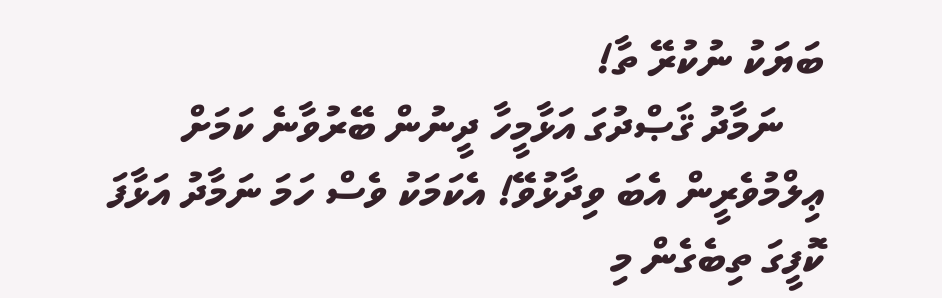ބަޔަކު ނުކުރޭ ތާ!
    ނަމާދު ޤަޞްދުގަ އަޅާމީހާ ދީނުން ބޭރުވާނެ ކަމަށް ޢިލްމުވެރީން އެބަ ވިދާޅުވޭ! އެކަމަކު ވެސް ހަމަ ނަމާދު އަޅާފަ ކޮފީގަ ތިބެގެން މި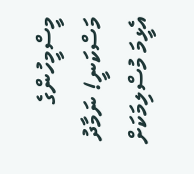މީސްމީހުންގެ މަސްކަނީ! ނަމާދު އެޅީމަ މުސްލިމަކަށް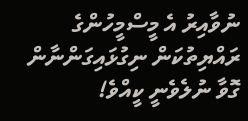ނުވާއިރު އެ މީސްމީހުންގެ ރައްޔިތުކަން ނިގުޅައިގަންނާން ގޮވާ ނުލެވެނީ ކީއްވެ!